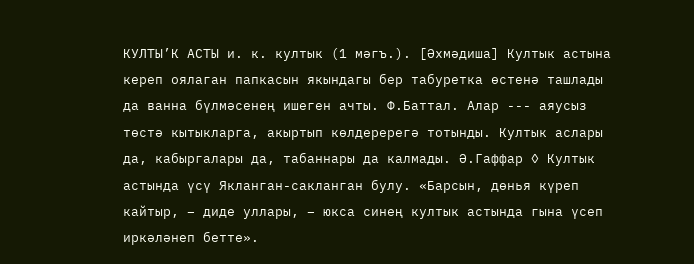КУЛТЫ’К АСТЫ и. к. култык (1 мәгъ.). [Әхмәдиша] Култык астына кереп оялаган папкасын якындагы бер табуретка өстенә ташлады да ванна бүлмәсенең ишеген ачты. Ф.Баттал. Алар --- аяусыз төстә кытыкларга, акыртып көлдеререгә тотынды. Култык аслары да, кабыргалары да, табаннары да калмады. Ә.Гаффар ◊ Култык астында үсү Якланган-сакланган булу. «Барсын, дөнья күреп кайтыр, – диде уллары, – юкса синең култык астында гына үсеп иркәләнеп бетте».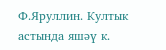Ф.Яруллин. Култык астында яшәү к.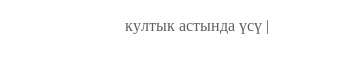култык астында үсү |